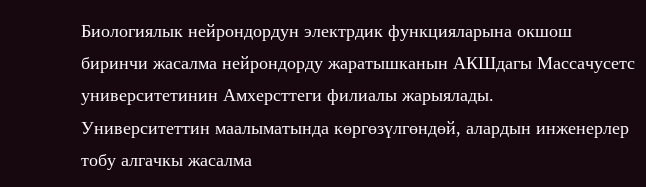Биологиялык нейрондордун электрдик функцияларына окшош биринчи жасалма нейрондорду жаратышканын АКШдагы Массачусетс университетинин Амхерсттеги филиалы жарыялады.
Университеттин маалыматында көргөзүлгөндөй, алардын инженерлер тобу алгачкы жасалма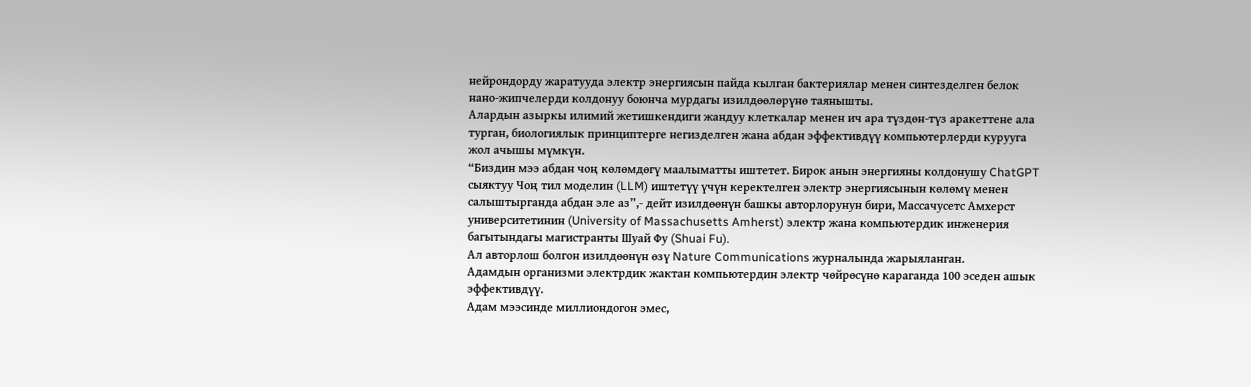нейрондорду жаратууда электр энергиясын пайда кылган бактериялар менен синтезделген белок нано-жипчелерди колдонуу боюнча мурдагы изилдөөлөрүнө таянышты.
Алардын азыркы илимий жетишкендиги жандуу клеткалар менен ич ара түздөн-түз аракеттене ала турган, биологиялык принциптерге негизделген жана абдан эффективдүү компьютерлерди курууга жол ачышы мүмкүн.
“Биздин мээ абдан чоң көлөмдөгү маалыматты иштетет. Бирок анын энергияны колдонушу ChatGPT сыяктуу Чоң тил моделин (LLM) иштетүү үчүн керектелген электр энергиясынын көлөмү менен салыштырганда абдан эле аз”,- дейт изилдөөнүн башкы авторлорунун бири, Массачусетс Амхерст университетинин (University of Massachusetts Amherst) электр жана компьютердик инженерия багытындагы магистранты Шуай Фу (Shuai Fu).
Ал авторлош болгон изилдөөнүн өзү Nature Communications журналында жарыяланган.
Адамдын организми электрдик жактан компьютердин электр чөйрөсүнө караганда 100 эседен ашык эффективдүү.
Адам мээсинде миллиондогон эмес,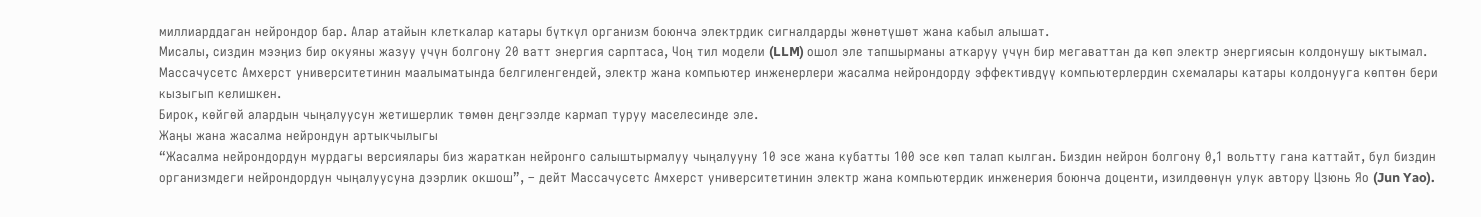миллиарддаган нейрондор бар. Алар атайын клеткалар катары бүткүл организм боюнча электрдик сигналдарды жөнөтүшөт жана кабыл алышат.
Мисалы, сиздин мээңиз бир окуяны жазуу үчүн болгону 20 ватт энергия сарптаса, Чоң тил модели (LLM) ошол эле тапшырманы аткаруу үчүн бир мегаваттан да көп электр энергиясын колдонушу ыктымал.
Массачусетс Амхерст университетинин маалыматында белгиленгендей, электр жана компьютер инженерлери жасалма нейрондорду эффективдүү компьютерлердин схемалары катары колдонууга көптөн бери кызыгып келишкен.
Бирок, көйгөй алардын чыңалуусун жетишерлик төмөн деңгээлде кармап туруу маселесинде эле.
Жаңы жана жасалма нейрондун артыкчылыгы
“Жасалма нейрондордун мурдагы версиялары биз жараткан нейронго салыштырмалуу чыңалууну 10 эсе жана кубатты 100 эсе көп талап кылган. Биздин нейрон болгону 0,1 вольтту гана каттайт, бул биздин организмдеги нейрондордун чыңалуусуна дээрлик окшош”, – дейт Массачусетс Амхерст университетинин электр жана компьютердик инженерия боюнча доценти, изилдөөнүн улук автору Цзюнь Яо (Jun Yao).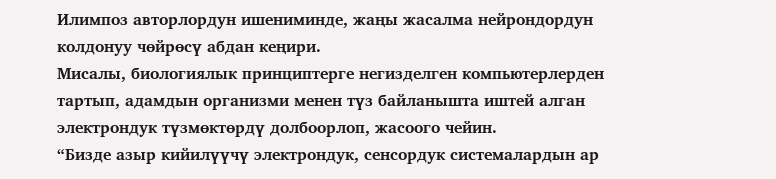Илимпоз авторлордун ишениминде, жаңы жасалма нейрондордун колдонуу чөйрөсү абдан кеңири.
Мисалы, биологиялык принциптерге негизделген компьютерлерден тартып, адамдын организми менен түз байланышта иштей алган электрондук түзмөктөрдү долбоорлоп, жасоого чейин.
“Бизде азыр кийилүүчү электрондук, сенсордук системалардын ар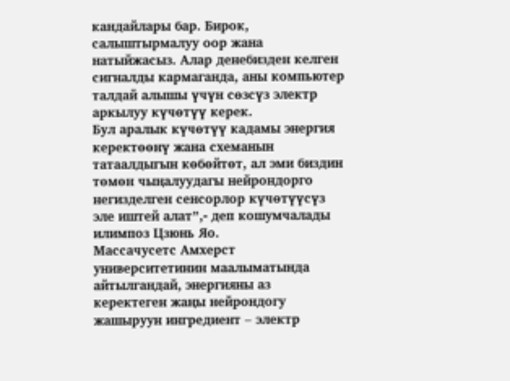кандайлары бар. Бирок, салыштырмалуу оор жана натыйжасыз. Алар денебизден келген сигналды кармаганда, аны компьютер талдай алышы үчүн сөзсүз электр аркылуу күчөтүү керек.
Бул аралык күчөтүү кадамы энергия керектөөнү жана схеманын татаалдыгын көбөйтөт, ал эми биздин төмөн чыңалуудагы нейрондорго негизделген сенсорлор күчөтүүсүз эле иштей алат”,- деп кошумчалады илимпоз Цзюнь Яо.
Массачусетс Амхерст университетинин маалыматында айтылгандай, энергияны аз керектеген жаңы нейрондогу жашыруун ингредиент – электр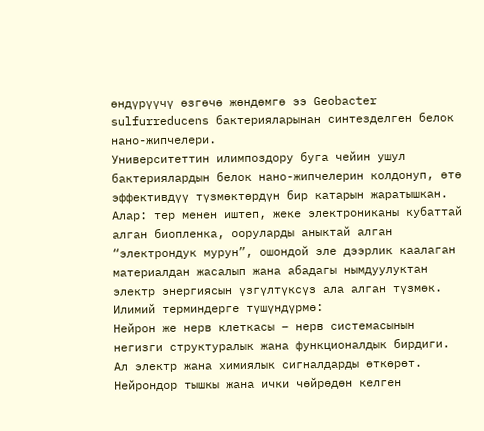өндүрүүчү өзгөчө жөндөмгө ээ Geobacter sulfurreducens бактерияларынан синтезделген белок нано-жипчелери.
Университеттин илимпоздору буга чейин ушул бактериялардын белок нано-жипчелерин колдонуп, өтө эффективдүү түзмөктөрдүн бир катарын жаратышкан.
Алар: тер менен иштеп, жеке электрониканы кубаттай алган биопленка, ооруларды аныктай алган “электрондук мурун”, ошондой эле дээрлик каалаган материалдан жасалып жана абадагы нымдуулуктан электр энергиясын үзгүлтүксүз ала алган түзмөк.
Илимий терминдерге түшүндүрмө:
Нейрон же нерв клеткасы – нерв системасынын негизги структуралык жана функционалдык бирдиги. Ал электр жана химиялык сигналдарды өткөрөт. Нейрондор тышкы жана ички чөйрөдөн келген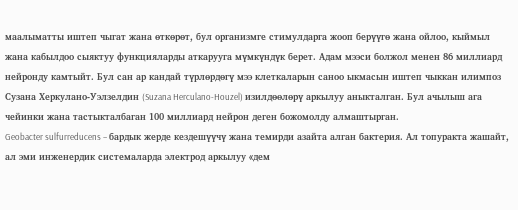маалыматты иштеп чыгат жана өткөрөт, бул организмге стимулдарга жооп берүүгө жана ойлоо, кыймыл жана кабылдоо сыяктуу функцияларды аткарууга мүмкүндүк берет. Адам мээси болжол менен 86 миллиард нейронду камтыйт. Бул сан ар кандай түрлөрдөгү мээ клеткаларын саноо ыкмасын иштеп чыккан илимпоз Сузана Херкулано-Уэлзелдин (Suzana Herculano-Houzel) изилдөөлөрү аркылуу аныкталган. Бул ачылыш ага чейинки жана тастыкталбаган 100 миллиард нейрон деген божомолду алмаштырган.
Geobacter sulfurreducens – бардык жерде кездешүүчү жана темирди азайта алган бактерия. Ал топуракта жашайт, ал эми инженердик системаларда электрод аркылуу «дем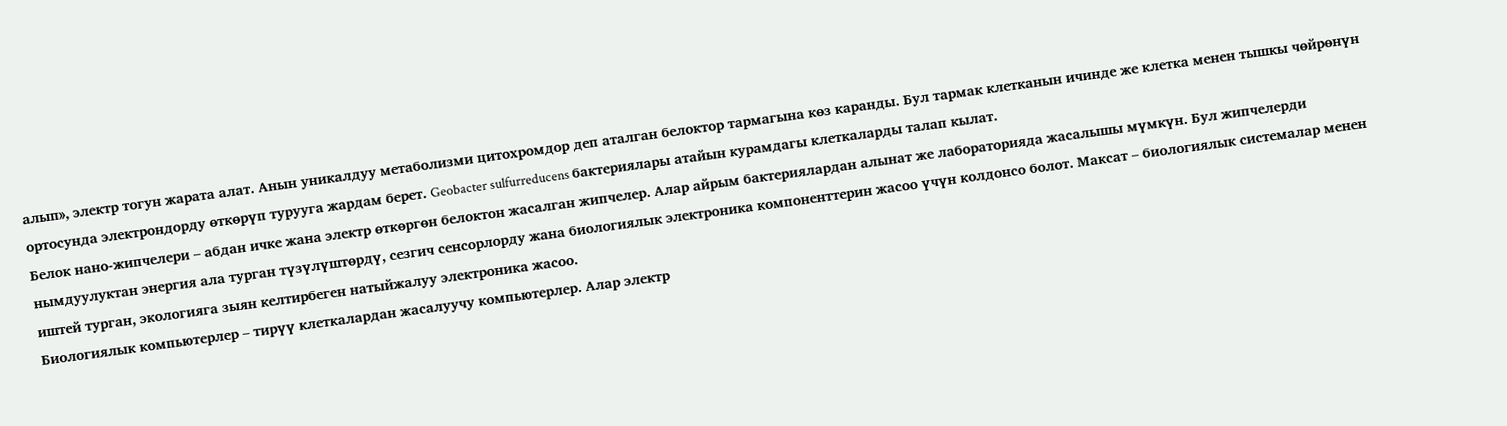алып», электр тогун жарата алат. Анын уникалдуу метаболизми цитохромдор деп аталган белоктор тармагына көз каранды. Бул тармак клетканын ичинде же клетка менен тышкы чөйрөнүн ортосунда электрондорду өткөрүп турууга жардам берет. Geobacter sulfurreducens бактериялары атайын курамдагы клеткаларды талап кылат.
Белок нано-жипчелери – абдан ичке жана электр өткөргөн белоктон жасалган жипчелер. Алар айрым бактериялардан алынат же лабораторияда жасалышы мүмкүн. Бул жипчелерди нымдуулуктан энергия ала турган түзүлүштөрдү, сезгич сенсорлорду жана биологиялык электроника компоненттерин жасоо үчүн колдонсо болот. Максат – биологиялык системалар менен иштей турган, экологияга зыян келтирбеген натыйжалуу электроника жасоо.
Биологиялык компьютерлер – тирүү клеткалардан жасалуучу компьютерлер. Алар электр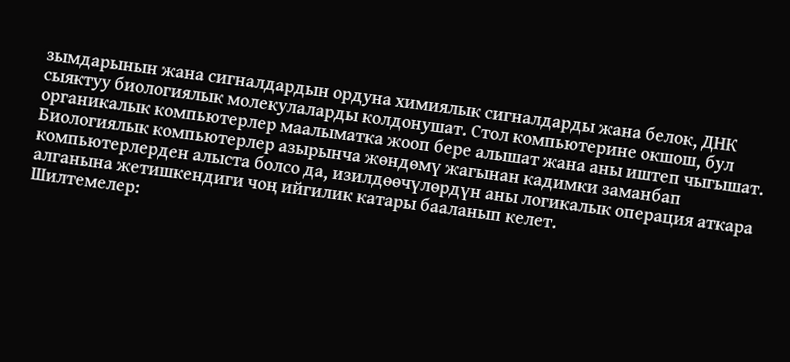зымдарынын жана сигналдардын ордуна химиялык сигналдарды жана белок, ДНК сыяктуу биологиялык молекулаларды колдонушат. Стол компьютерине окшош, бул органикалык компьютерлер маалыматка жооп бере алышат жана аны иштеп чыгышат. Биологиялык компьютерлер азырынча жөндөмү жагынан кадимки заманбап компьютерлерден алыста болсо да, изилдөөчүлөрдүн аны логикалык операция аткара алганына жетишкендиги чоң ийгилик катары бааланып келет.
Шилтемелер: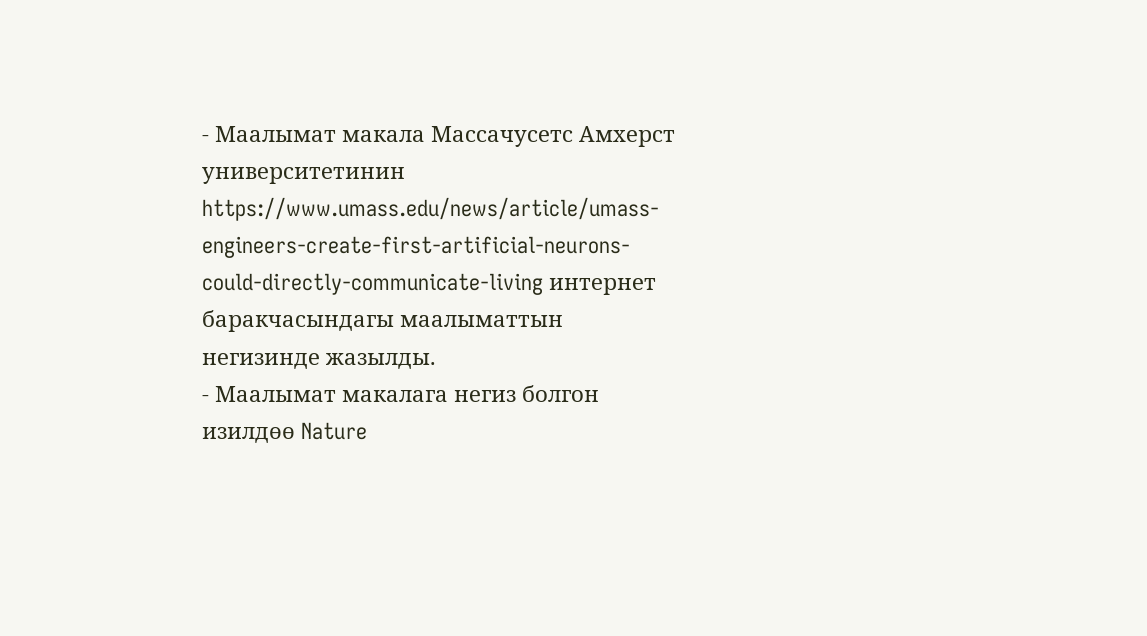- Маалымат макала Массачусетс Амхерст университетинин https://www.umass.edu/news/article/umass-engineers-create-first-artificial-neurons-could-directly-communicate-living интернет баракчасындагы маалыматтын негизинде жазылды.
- Маалымат макалага негиз болгон изилдөө Nature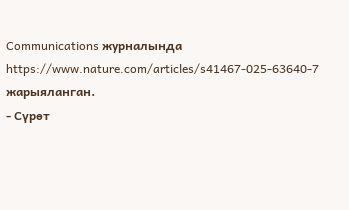Communications журналында https://www.nature.com/articles/s41467-025-63640-7 жарыяланган.
- Сүрөт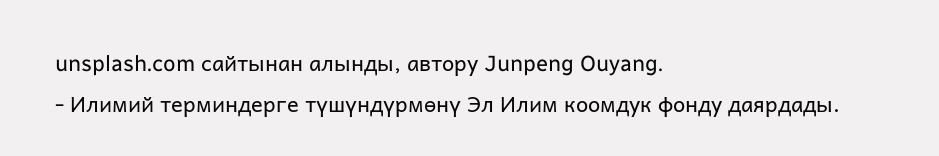unsplash.com сайтынан алынды, автору Junpeng Ouyang.
- Илимий терминдерге түшүндүрмөнү Эл Илим коомдук фонду даярдады.